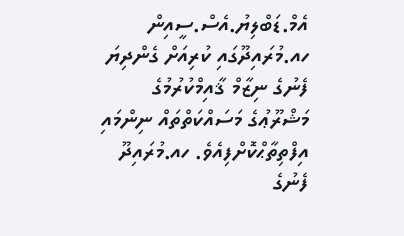އެމް.ޑަބްލިޔު.އެސް.ސީއިން ހއ.މުރައިދޫގައި ކުރިއަށް ގެންދިޔަ ފެނުގެ ނިޒާމް ޤާއިމްކުރުމުގެ މަޝްރޫޢުގެ މަސައްކަތްތައް ނިންމައި އިފްތިތާޙްކޮށްފިއެވެ. ހއ.މުރައިދޫ ފެނުގެ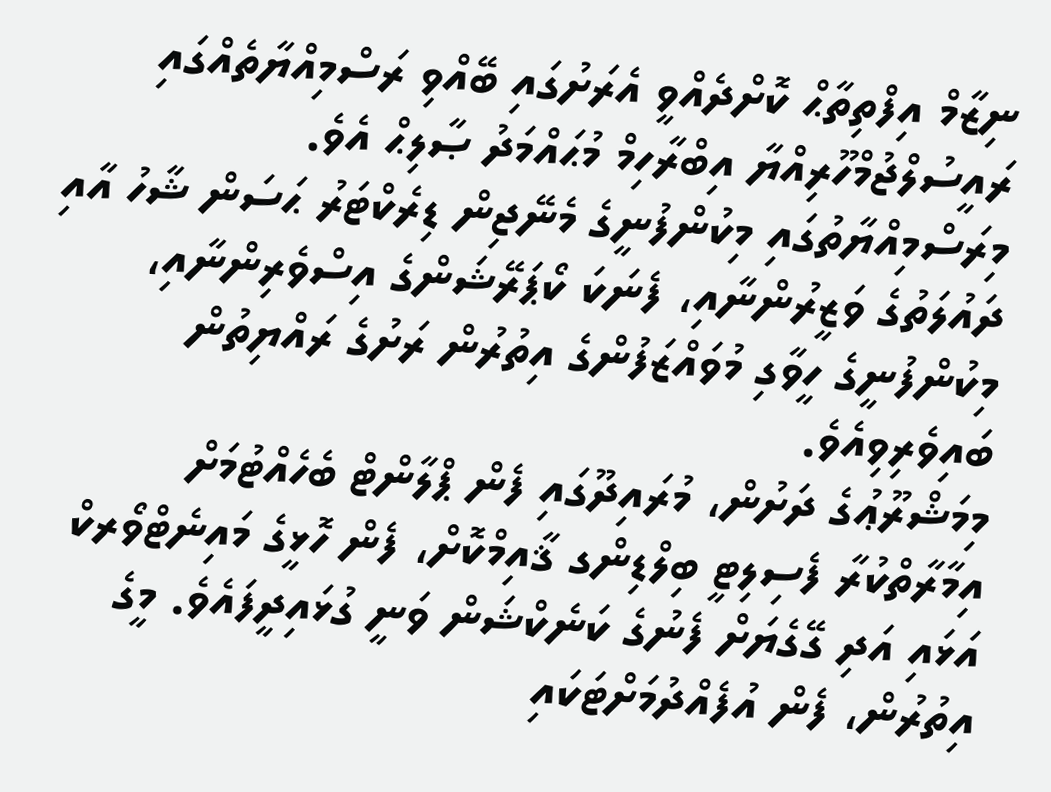ނިޒާމް އިފްތިތާޙް ކޮށްދެއްވީ އެރަށުގައި ބޭއްވި ރަސްމިއްޔާތެއްގައި ރައީސުލްޖުމްހޫރިއްޔާ އިބްރާހިމް މުޙައްމަދު ޞާލިޙް އެވެ. މިރަސްމިއްޔާތުގައި މިކުންފުނީގެ މެނޭޖިން ޑިރެކްޓަރު ޙަސަން ޝާހު އާއި ދައުލަތުގެ ވަޒީރުންނާއި، ފެނަކަ ކޯޕަރޭޝަންގެ އިސްވެރިންނާއި، މިކުންފުނީގެ ހީވާގި މުވައްޒަފުންގެ އިތުރުން ރަށުގެ ރައްޔިތުން ބައިވެރިވިއެވެ.
މިމަޝްރޫޢުގެ ދަށުން، މުރައިދޫގައި ފެން ޕްލާންޓް ބެހެއްޓުމަށް އިމާރާތްކުރާ ފެސިލިޓީ ބިލްޑިންގ ޤާއިމްކޮށް، ފެން ހޮޅީގެ މައިނެޓްވޯރކް އަޅައި އަދި ގޭގެޔަށް ފެނުގެ ކަނެކްޝަން ވަނީ ގުޅައިދީފައެވެ. މީގެ އިތުރުން، ފެން އުފެއްދުމަށްޓަކައި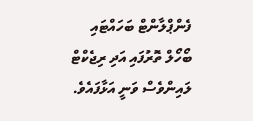ފެންޕްލާންޓް ބަހައްޓައި ބޯހޯލް ތޮރުފައި އަދި ރިޖެކްޓް ލައިންވެސް ވަނީ އަޅާފައެވެ.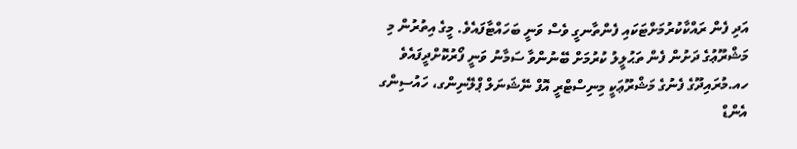އަދި ފެން ރައްކާކުރުމަށްޓަކައި ފެންތާނގީ ވެސް ވަނީ ބަހައްޓާފައެވެ. މީގެ އިތުރުން މި މަޝްރޫޢުގެ ދަށުން ފެން ތަޙުލީލު ކުރުމަށް ބޭނުންވާ ސަމާނު ވަނީ ފޯރުކޮށްދީފައެވެ
ހއ.މުރައިދޫގެ ފެނުގެ މަޝްރޫޢަކީ މިނިސްޓްރީ އޮފް ނޭޝަނަލް ޕްލޭނިންގ، ހައުސިންގ އެންޑް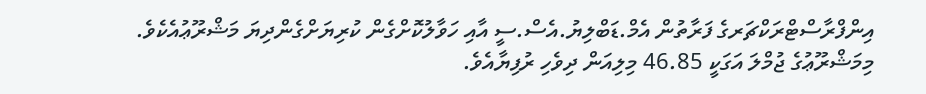އިންފްރާސްޓްރަކްޗަރގެ ފަރާތުން އެމް.ޑަބްލިޔު.އެސް.ސީ އާއި ހަވާލުކޮށްގެން ކުރިޔަށްގެންދިޔަ މަޝްރޫޢުއެކެވެ. މިމަޝްރޫޢުގެ ޖުމްލަ އަގަކީ 46.85 މިލިއަން ދިވެހި ރުފިޔާއެވެ.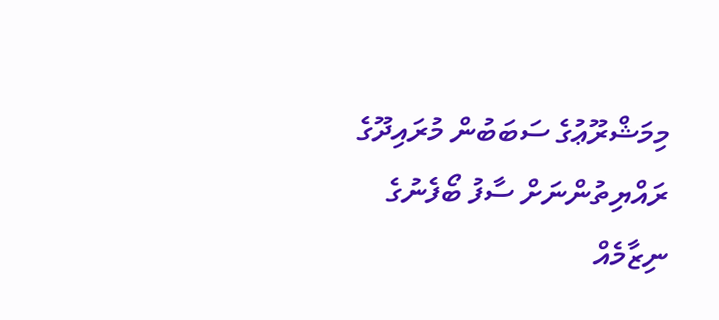މިމަޝްރޫޢުގެ ސަބަބުން މުރައިދޫގެ ރައްޔިތުންނަށް ސާފު ބޯފެނުގެ ނިޒާމެއް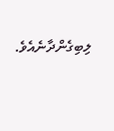ލިބިގެންދާނެއެވެ.